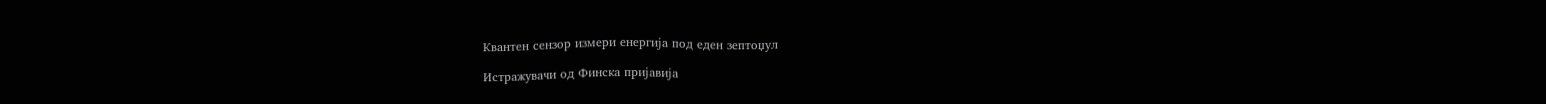Квантен сензор измери енергија под еден зептоџул

Истражувачи од Финска пријавија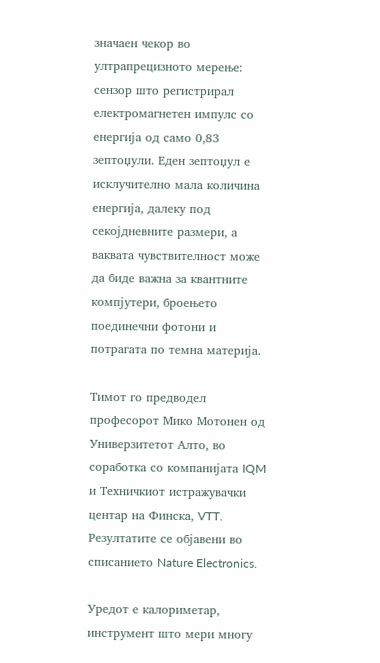значаен чекор во ултрапрецизното мерење: сензор што регистрирал електромагнетен импулс со енергија од само 0,83 зептоџули. Еден зептоџул е исклучително мала количина енергија, далеку под секојдневните размери, а ваквата чувствителност може да биде важна за квантните компјутери, броењето поединечни фотони и потрагата по темна материја.

Тимот го предводел професорот Мико Мотонен од Универзитетот Алто, во соработка со компанијата IQM и Техничкиот истражувачки центар на Финска, VTT. Резултатите се објавени во списанието Nature Electronics.

Уредот е калориметар, инструмент што мери многу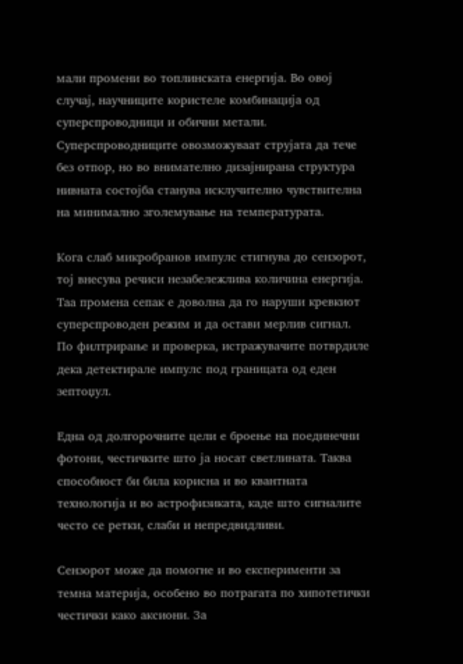мали промени во топлинската енергија. Во овој случај, научниците користеле комбинација од суперспроводници и обични метали. Суперспроводниците овозможуваат струјата да тече без отпор, но во внимателно дизајнирана структура нивната состојба станува исклучително чувствителна на минимално зголемување на температурата.

Кога слаб микробранов импулс стигнува до сензорот, тој внесува речиси незабележлива количина енергија. Таа промена сепак е доволна да го наруши кревкиот суперспроводен режим и да остави мерлив сигнал. По филтрирање и проверка, истражувачите потврдиле дека детектирале импулс под границата од еден зептоџул.

Една од долгорочните цели е броење на поединечни фотони, честичките што ја носат светлината. Таква способност би била корисна и во квантната технологија и во астрофизиката, каде што сигналите често се ретки, слаби и непредвидливи.

Сензорот може да помогне и во експерименти за темна материја, особено во потрагата по хипотетички честички како аксиони. За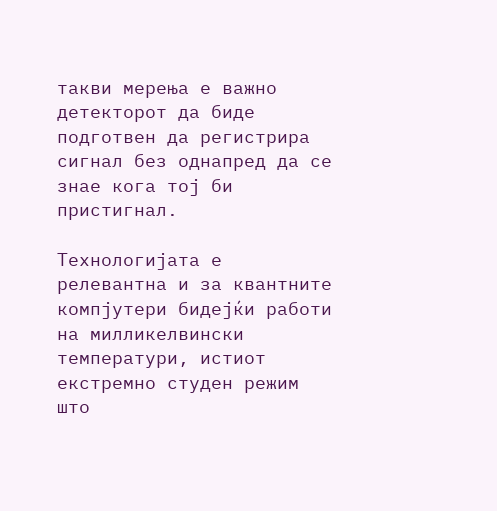такви мерења е важно детекторот да биде подготвен да регистрира сигнал без однапред да се знае кога тој би пристигнал.

Технологијата е релевантна и за квантните компјутери бидејќи работи на милликелвински температури, истиот екстремно студен режим што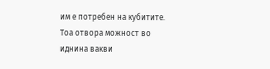им е потребен на кубитите. Тоа отвора можност во иднина вакви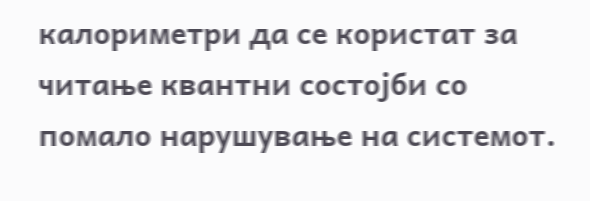калориметри да се користат за читање квантни состојби со помало нарушување на системот.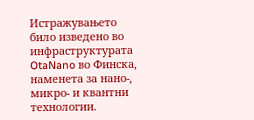Истражувањето било изведено во инфраструктурата OtaNano во Финска, наменета за нано-, микро- и квантни технологии.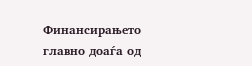Финансирањето главно доаѓа од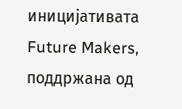иницијативата Future Makers, поддржана од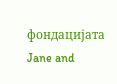фондацијата Jane and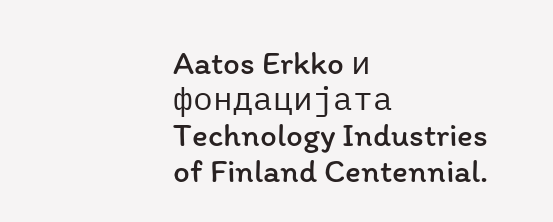Aatos Erkko и фондацијата Technology Industries of Finland Centennial.